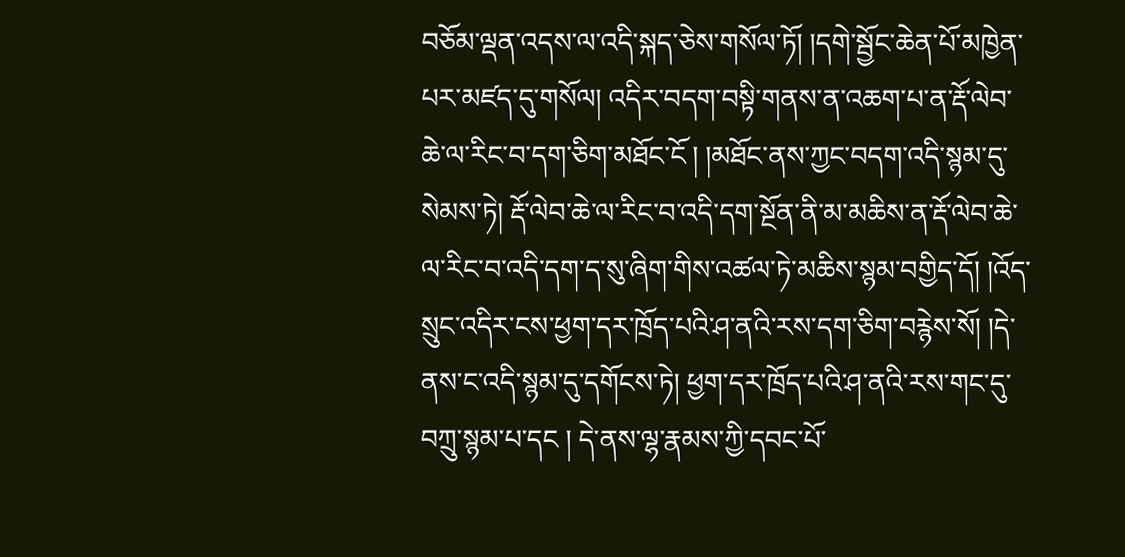བཅོམ་ལྡན་འདས་ལ་འདི་སྐད་ཅེས་གསོལ་ཏོ། །དགེ་སྦྱོང་ཆེན་པོ་མཁྱེན་པར་མཛད་དུ་གསོལ། འདིར་བདག་བསྟི་གནས་ན་འཆག་པ་ན་རྡོ་ལེབ་ཆེ་ལ་རིང་བ་དག་ཅིག་མཐོང་ངོ ། །མཐོང་ནས་ཀྱང་བདག་འདི་སྙམ་དུ་སེམས་ཏེ། རྡོ་ལེབ་ཆེ་ལ་རིང་བ་འདི་དག་སྔོན་ནི་མ་མཆིས་ན་རྡོ་ལེབ་ཆེ་ལ་རིང་བ་འདི་དག་ད་སུ་ཞིག་གིས་འཚལ་ཏེ་མཆིས་སྙམ་བགྱིད་དོ། །འོད་སྲུང་འདིར་ངས་ཕྱག་དར་ཁྲོད་པའི་ཤ་ནའི་རས་དག་ཅིག་བརྙེས་སོ། །དེ་ནས་ང་འདི་སྙམ་དུ་དགོངས་ཏེ། ཕྱག་དར་ཁྲོད་པའི་ཤ་ནའི་རས་གང་དུ་བཀྲུ་སྙམ་པ་དང ། དེ་ནས་ལྷ་རྣམས་ཀྱི་དབང་པོ་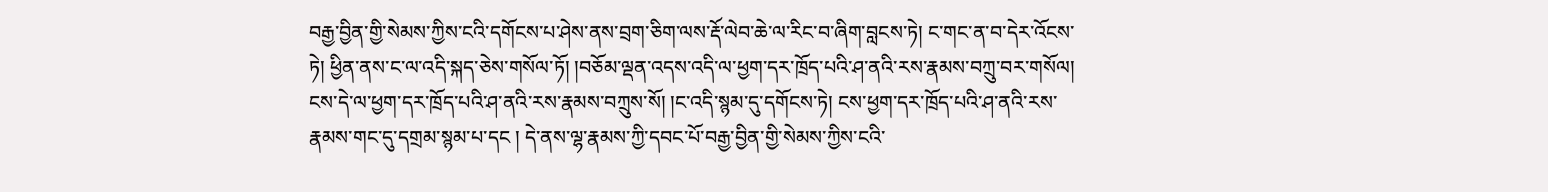བརྒྱ་བྱིན་གྱི་སེམས་ཀྱིས་ངའི་དགོངས་པ་ཤེས་ནས་བྲག་ཅིག་ལས་རྡོ་ལེབ་ཆེ་ལ་རིང་བ་ཞིག་བླངས་ཏེ། ང་གང་ན་བ་དེར་འོངས་ཏེ། ཕྱིན་ནས་ང་ལ་འདི་སྐད་ཅེས་གསོལ་ཏོ། །བཅོམ་ལྡན་འདས་འདི་ལ་ཕྱག་དར་ཁྲོད་པའི་ཤ་ནའི་རས་རྣམས་བཀྲུ་བར་གསོལ། ངས་དེ་ལ་ཕྱག་དར་ཁྲོད་པའི་ཤ་ནའི་རས་རྣམས་བཀྲུས་སོ། །ང་འདི་སྙམ་དུ་དགོངས་ཏེ། ངས་ཕྱག་དར་ཁྲོད་པའི་ཤ་ནའི་རས་རྣམས་གང་དུ་དགྲམ་སྙམ་པ་དང ། དེ་ནས་ལྷ་རྣམས་ཀྱི་དབང་པོ་བརྒྱ་བྱིན་གྱི་སེམས་ཀྱིས་ངའི་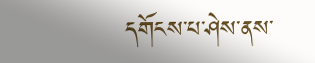དགོངས་པ་ཤེས་ནས་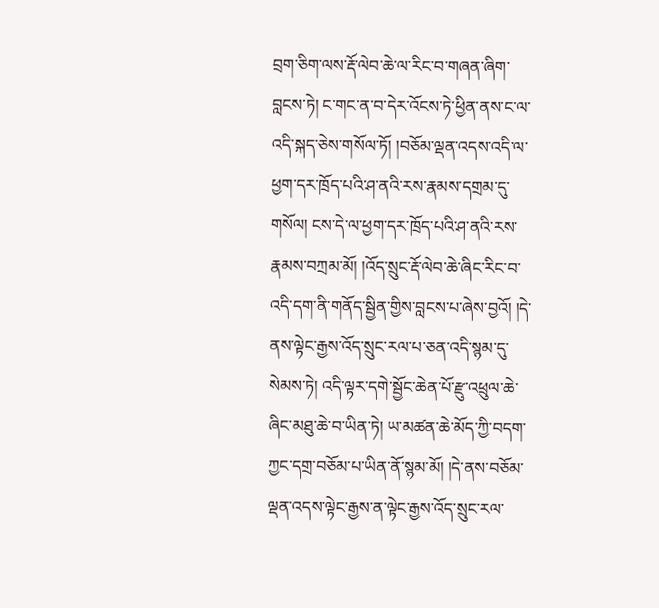བྲག་ཅིག་ལས་རྡོ་ལེབ་ཆེ་ལ་རིང་བ་གཞན་ཞིག་བླངས་ཏེ། ང་གང་ན་བ་དེར་འོངས་ཏེ་ཕྱིན་ནས་ང་ལ་འདི་སྐད་ཅེས་གསོལ་ཏོ། །བཅོམ་ལྡན་འདས་འདི་ལ་ཕྱག་དར་ཁྲོད་པའི་ཤ་ནའི་རས་རྣམས་དགྲམ་དུ་གསོལ། ངས་དེ་ལ་ཕྱག་དར་ཁྲོད་པའི་ཤ་ནའི་རས་རྣམས་བཀྲམ་མོ། །འོད་སྲུང་རྡོ་ལེབ་ཆེ་ཞིང་རིང་བ་འདི་དག་ནི་གནོད་སྦྱིན་གྱིས་བླངས་པ་ཞེས་བྱའོ། །དེ་ནས་ལྟེང་རྒྱས་འོད་སྲུང་རལ་པ་ཅན་འདི་སྙམ་དུ་སེམས་ཏེ། འདི་ལྟར་དགེ་སྦྱོང་ཆེན་པོ་རྫུ་འཕྲུལ་ཆེ་ཞིང་མཐུ་ཆེ་བ་ཡིན་ཏེ། ཡ་མཚན་ཆེ་མོད་ཀྱི་བདག་ཀྱང་དགྲ་བཅོམ་པ་ཡིན་ནོ་སྙམ་མོ། །དེ་ནས་བཅོམ་ལྡན་འདས་ལྟེང་རྒྱས་ན་ལྟེང་རྒྱས་འོད་སྲུང་རལ་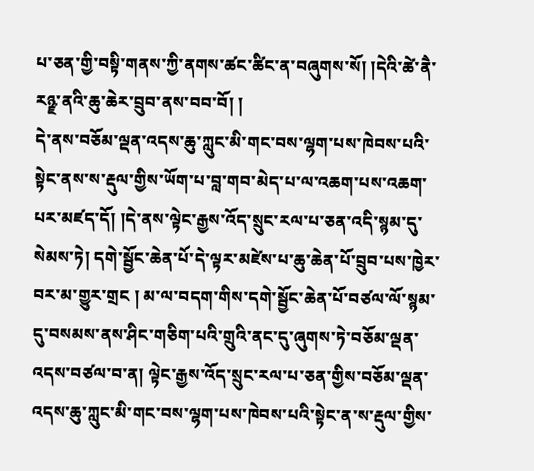པ་ཅན་གྱི་བསྟི་གནས་ཀྱི་ནགས་ཚང་ཚིང་ན་བཞུགས་སོ། །དེའི་ཚེ་ནཻ་རཉྫ་ནའི་ཆུ་ཆེར་བྲུབ་ནས་བབ་བོ། །
དེ་ནས་བཅོམ་ལྡན་འདས་ཆུ་ཀླུང་མི་གང་བས་ལྷག་པས་ཁེབས་པའི་སྟེང་ནས་ས་རྡུལ་གྱིས་ཡོག་པ་བླ་གབ་མེད་པ་ལ་འཆག་པས་འཆག་པར་མཛད་དོ། །དེ་ནས་ལྟེང་རྒྱས་འོད་སྲུང་རལ་པ་ཅན་འདི་སྙམ་དུ་སེམས་ཏེ། དགེ་སྦྱོང་ཆེན་པོ་དེ་ལྟར་མཛེས་པ་ཆུ་ཆེན་པོ་བྲུབ་པས་ཁྱེར་བར་མ་གྱུར་གྲང ། མ་ལ་བདག་གིས་དགེ་སྦྱོང་ཆེན་པོ་བཙལ་ལོ་སྙམ་དུ་བསམས་ནས་ཤིང་གཅིག་པའི་གྲུའི་ནང་དུ་ཞུགས་ཏེ་བཅོམ་ལྡན་འདས་བཙལ་བ་ན། ལྟེང་རྒྱས་འོད་སྲུང་རལ་པ་ཅན་གྱིས་བཅོམ་ལྡན་འདས་ཆུ་ཀླུང་མི་གང་བས་ལྷག་པས་ཁེབས་པའི་སྟེང་ན་ས་རྡུལ་གྱིས་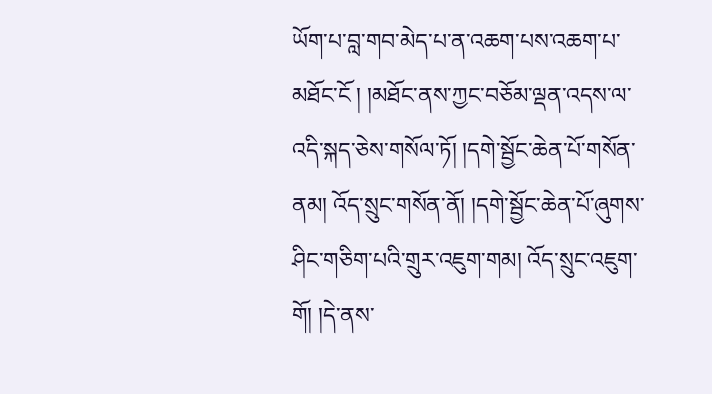ཡོག་པ་བླ་གབ་མེད་པ་ན་འཆག་པས་འཆག་པ་མཐོང་ངོ ། །མཐོང་ནས་ཀྱང་བཅོམ་ལྡན་འདས་ལ་འདི་སྐད་ཅེས་གསོལ་ཏོ། །དགེ་སྦྱོང་ཆེན་པོ་གསོན་ནམ། འོད་སྲུང་གསོན་ནོ། །དགེ་སྦྱོང་ཆེན་པོ་ཞུགས་ཤིང་གཅིག་པའི་གྲུར་འཇུག་གམ། འོད་སྲུང་འཇུག་གོ། །དེ་ནས་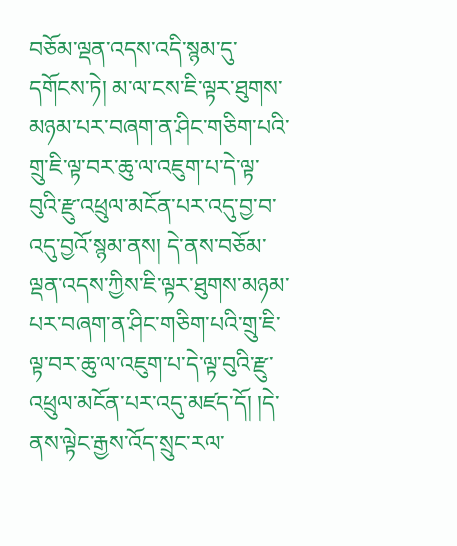བཅོམ་ལྡན་འདས་འདི་སྙམ་དུ་དགོངས་ཏེ། མ་ལ་ངས་ཇི་ལྟར་ཐུགས་མཉམ་པར་བཞག་ན་ཤིང་གཅིག་པའི་གྲུ་ཇི་ལྟ་བར་ཆུ་ལ་འཇུག་པ་དེ་ལྟ་བུའི་རྫུ་འཕྲུལ་མངོན་པར་འདུ་བྱ་བ་འདུ་བྱའོ་སྙམ་ནས། དེ་ནས་བཅོམ་ལྡན་འདས་ཀྱིས་ཇི་ལྟར་ཐུགས་མཉམ་པར་བཞག་ན་ཤིང་གཅིག་པའི་གྲུ་ཇི་ལྟ་བར་ཆུ་ལ་འཇུག་པ་དེ་ལྟ་བུའི་རྫུ་འཕྲུལ་མངོན་པར་འདུ་མཛད་དོ། །དེ་ནས་ལྟེང་རྒྱས་འོད་སྲུང་རལ་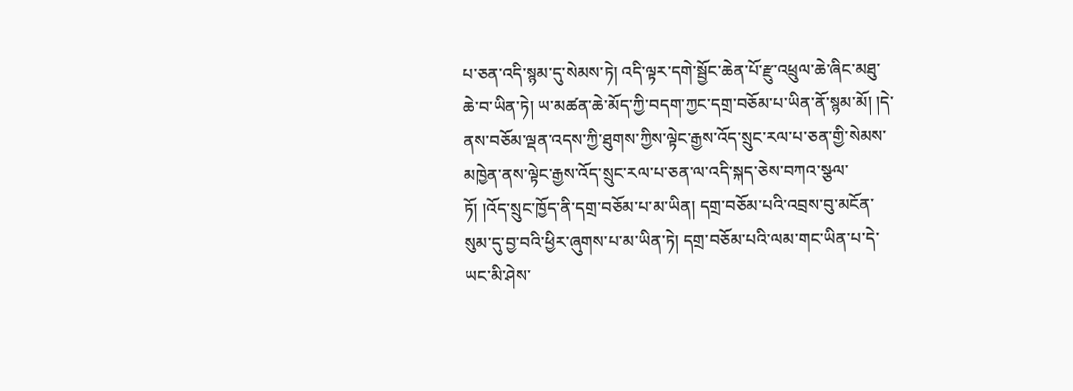པ་ཅན་འདི་སྙམ་དུ་སེམས་ཏེ། འདི་ལྟར་དགེ་སྦྱོང་ཆེན་པོ་རྫུ་འཕྲུལ་ཆེ་ཞིང་མཐུ་ཆེ་བ་ཡིན་ཏེ། ཡ་མཚན་ཆེ་མོད་ཀྱི་བདག་ཀྱང་དགྲ་བཅོམ་པ་ཡིན་ནོ་སྙམ་མོ། །དེ་ནས་བཅོམ་ལྡན་འདས་ཀྱི་ཐུགས་ཀྱིས་ལྟེང་རྒྱས་འོད་སྲུང་རལ་པ་ཅན་གྱི་སེམས་མཁྱེན་ནས་ལྟེང་རྒྱས་འོད་སྲུང་རལ་པ་ཅན་ལ་འདི་སྐད་ཅེས་བཀའ་སྩལ་ཏོ། །འོད་སྲུང་ཁྱོད་ནི་དགྲ་བཅོམ་པ་མ་ཡིན། དགྲ་བཅོམ་པའི་འབྲས་བུ་མངོན་སུམ་དུ་བྱ་བའི་ཕྱིར་ཞུགས་པ་མ་ཡིན་ཏེ། དགྲ་བཅོམ་པའི་ལམ་གང་ཡིན་པ་དེ་ཡང་མི་ཤེས་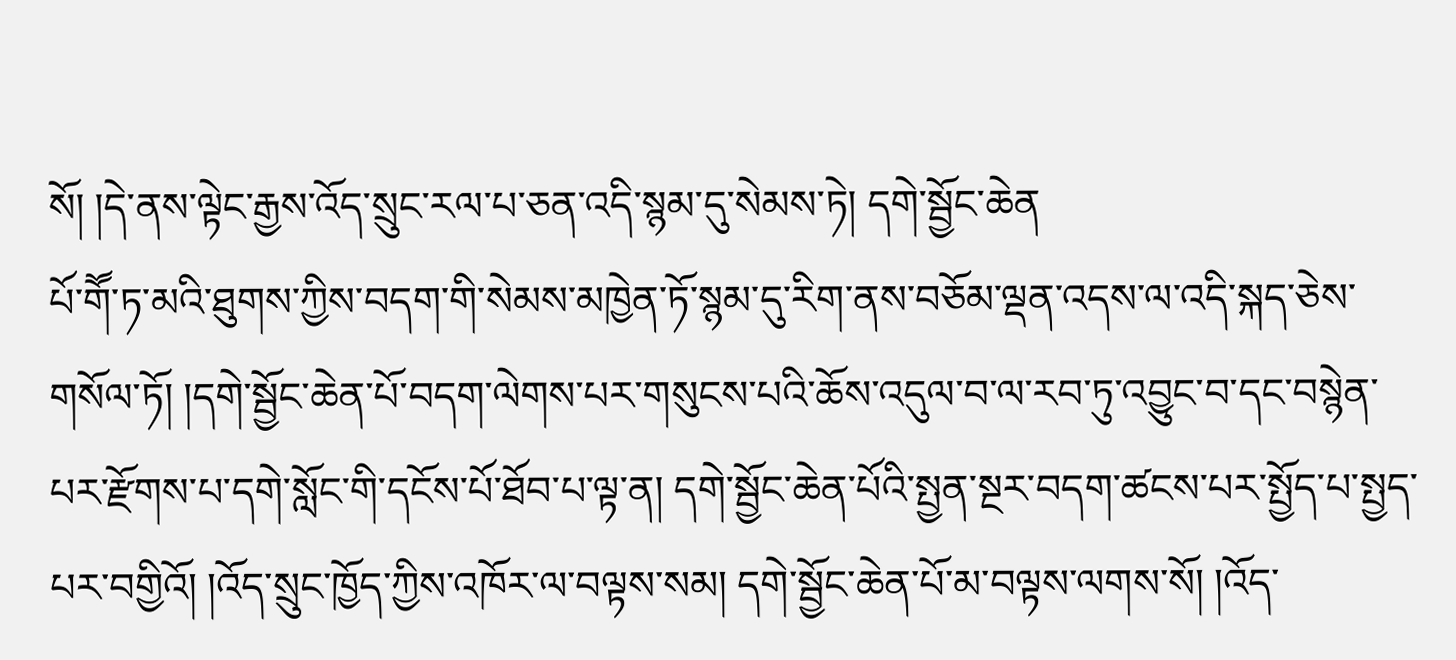སོ། །དེ་ནས་ལྟེང་རྒྱས་འོད་སྲུང་རལ་པ་ཅན་འདི་སྙམ་དུ་སེམས་ཏེ། དགེ་སྦྱོང་ཆེན
པོ་གཽ་ཏ་མའི་ཐུགས་ཀྱིས་བདག་གི་སེམས་མཁྱེན་ཏོ་སྙམ་དུ་རིག་ནས་བཅོམ་ལྡན་འདས་ལ་འདི་སྐད་ཅེས་གསོལ་ཏོ། །དགེ་སྦྱོང་ཆེན་པོ་བདག་ལེགས་པར་གསུངས་པའི་ཆོས་འདུལ་བ་ལ་རབ་ཏུ་འབྱུང་བ་དང་བསྙེན་པར་རྫོགས་པ་དགེ་སློང་གི་དངོས་པོ་ཐོབ་པ་ལྟ་ན། དགེ་སྦྱོང་ཆེན་པོའི་སྤྱན་སྔར་བདག་ཚངས་པར་སྤྱོད་པ་སྤྱད་པར་བགྱིའོ། །འོད་སྲུང་ཁྱོད་ཀྱིས་འཁོར་ལ་བལྟས་སམ། དགེ་སྦྱོང་ཆེན་པོ་མ་བལྟས་ལགས་སོ། །འོད་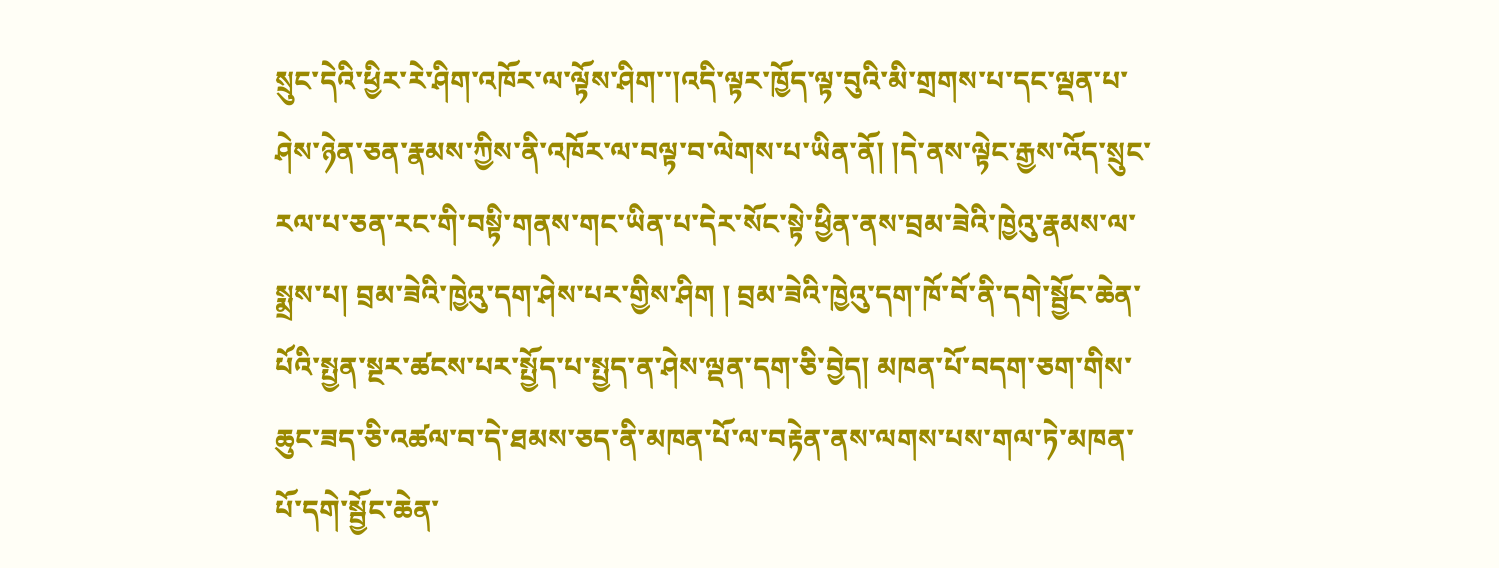སྲུང་དེའི་ཕྱིར་རེ་ཤིག་འཁོར་ལ་ལྟོས་ཤིག་་།འདི་ལྟར་ཁྱོད་ལྟ་བུའི་མི་གྲགས་པ་དང་ལྡན་པ་ཤེས་ཉེན་ཅན་རྣམས་ཀྱིས་ནི་འཁོར་ལ་བལྟ་བ་ལེགས་པ་ཡིན་ནོ། །དེ་ནས་ལྟེང་རྒྱས་འོད་སྲུང་རལ་པ་ཅན་རང་གི་བསྟི་གནས་གང་ཡིན་པ་དེར་སོང་སྟེ་ཕྱིན་ནས་བྲམ་ཟེའི་ཁྱེའུ་རྣམས་ལ་སྨྲས་པ། བྲམ་ཟེའི་ཁྱེའུ་དག་ཤེས་པར་གྱིས་ཤིག ། བྲམ་ཟེའི་ཁྱེའུ་དག་ཁོ་བོ་ནི་དགེ་སྦྱོང་ཆེན་པོའི་སྤྱན་སྔར་ཚངས་པར་སྤྱོད་པ་སྤྱད་ན་ཤེས་ལྡན་དག་ཅི་བྱེད། མཁན་པོ་བདག་ཅག་གིས་ཆུང་ཟད་ཅི་འཚལ་བ་དེ་ཐམས་ཅད་ནི་མཁན་པོ་ལ་བརྟེན་ནས་ལགས་པས་གལ་ཏེ་མཁན་པོ་དགེ་སྦྱོང་ཆེན་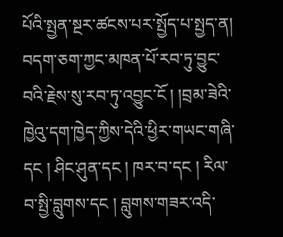པོའི་སྤྱན་སྔར་ཚངས་པར་སྤྱོད་པ་སྤྱད་ན། བདག་ཅག་ཀྱང་མཁན་པོ་རབ་ཏུ་བྱུང་བའི་རྗེས་སུ་རབ་ཏུ་འབྱུང་ངོ ། །བྲམ་ཟེའི་ཁྱེའུ་དག་ཁྱེད་ཀྱིས་དེའི་ཕྱིར་གཡང་གཞི་དང ། ཤིང་ཤུན་དང ། ཁར་བ་དང ། རིལ་བ་སྤྱི་བླུགས་དང ། བླུགས་གཟར་འདི་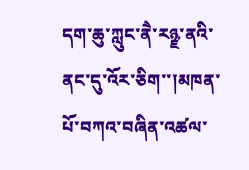དག་ཆུ་ཀླུང་ནཻ་རཉྫ་ནའི་ནང་དུ་འོར་ཅིག་་།མཁན་པོ་བཀའ་བཞིན་འཚལ་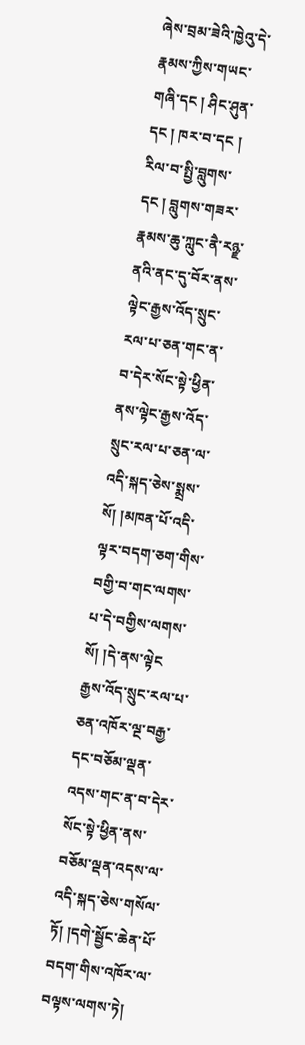ཞེས་བྲམ་ཟེའི་ཁྱེའུ་དེ་རྣམས་ཀྱིས་གཡང་གཞི་དང ། ཤིང་ཤུན་དང ། ཁར་བ་དང ། རིལ་བ་སྤྱི་བླུགས་དང ། བླུགས་གཟར་རྣམས་ཆུ་ཀླུང་ནཻ་རཉྫ་ནའི་ནང་དུ་བོར་ནས་ལྟེང་རྒྱས་འོད་སྲུང་རལ་པ་ཅན་གང་ན་བ་དེར་སོང་སྟེ་ཕྱིན་ནས་ལྟེང་རྒྱས་འོད་སྲུང་རལ་པ་ཅན་ལ་འདི་སྐད་ཅེས་སྨྲས་སོ། །མཁན་པོ་འདི་ལྟར་བདག་ཅག་གིས་བགྱི་བ་གང་ལགས་པ་དེ་བགྱིས་ལགས་སོ། །དེ་ནས་ལྟེང
རྒྱས་འོད་སྲུང་རལ་པ་ཅན་འཁོར་ལྔ་བརྒྱ་དང་བཅོམ་ལྡན་འདས་གང་ན་བ་དེར་སོང་སྟེ་ཕྱིན་ནས་བཅོམ་ལྡན་འདས་ལ་འདི་སྐད་ཅེས་གསོལ་ཏོ། །དགེ་སྦྱོང་ཆེན་པོ་བདག་གིས་འཁོར་ལ་བལྟས་ལགས་ཏེ།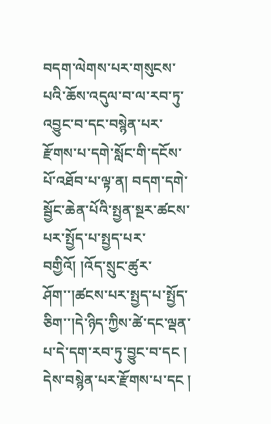བདག་ལེགས་པར་གསུངས་པའི་ཆོས་འདུལ་བ་ལ་རབ་ཏུ་འབྱུང་བ་དང་བསྙེན་པར་རྫོགས་པ་དགེ་སློང་གི་དངོས་པོ་འཐོབ་པ་ལྟ་ན། བདག་དགེ་སྦྱོང་ཆེན་པོའི་སྤྱན་སྔར་ཚངས་པར་སྤྱོད་པ་སྤྱད་པར་བགྱིའོ། །འོད་སྲུང་ཚུར་ཤོག་་།ཚངས་པར་སྤྱད་པ་སྤྱོད་ཅིག་་།དེ་ཉིད་ཀྱིས་ཚེ་དང་ལྡན་པ་དེ་དག་རབ་ཏུ་བྱུང་བ་དང ། དེས་བསྙེན་པར་རྫོགས་པ་དང །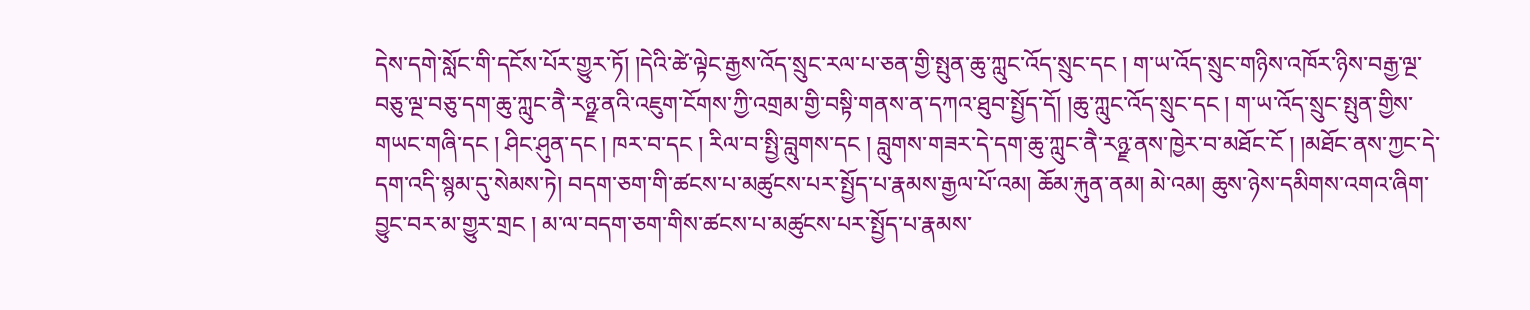དེས་དགེ་སློང་གི་དངོས་པོར་གྱུར་ཏོ། །དེའི་ཚེ་ལྟེང་རྒྱས་འོད་སྲུང་རལ་པ་ཅན་གྱི་སྤུན་ཆུ་ཀླུང་འོད་སྲུང་དང ། ག་ཡ་འོད་སྲུང་གཉིས་འཁོར་ཉིས་བརྒྱ་ལྔ་བཅུ་ལྔ་བཅུ་དག་ཆུ་ཀླུང་ནཻ་རཉྫ་ནའི་འཇུག་ངོགས་ཀྱི་འགྲམ་གྱི་བསྟི་གནས་ན་དཀའ་ཐུབ་སྤྱོད་དོ། །ཆུ་ཀླུང་འོད་སྲུང་དང ། ག་ཡ་འོད་སྲུང་སྤུན་གྱིས་གཡང་གཞི་དང ། ཤིང་ཤུན་དང ། ཁར་བ་དང ། རིལ་བ་སྤྱི་བླུགས་དང ། བླུགས་གཟར་དེ་དག་ཆུ་ཀླུང་ནཻ་རཉྫ་ནས་ཁྱེར་བ་མཐོང་ངོ ། །མཐོང་ནས་ཀྱང་དེ་དག་འདི་སྙམ་དུ་སེམས་ཏེ། བདག་ཅག་གི་ཚངས་པ་མཚུངས་པར་སྤྱོད་པ་རྣམས་རྒྱལ་པོ་འམ། ཆོམ་རྐུན་ནམ། མེ་འམ། ཆུས་ཉེས་དམིགས་འགའ་ཞིག་བྱུང་བར་མ་གྱུར་གྲང ། མ་ལ་བདག་ཅག་གིས་ཚངས་པ་མཚུངས་པར་སྤྱོད་པ་རྣམས་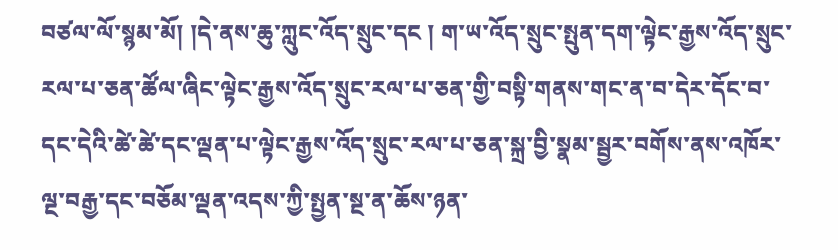བཙལ་ལོ་སྙམ་མོ། །དེ་ནས་ཆུ་ཀླུང་འོད་སྲུང་དང ། ག་ཡ་འོད་སྲུང་སྤུན་དག་ལྟེང་རྒྱས་འོད་སྲུང་རལ་པ་ཅན་ཚོལ་ཞིང་ལྟེང་རྒྱས་འོད་སྲུང་རལ་པ་ཅན་གྱི་བསྟི་གནས་གང་ན་བ་དེར་དོང་བ་དང་དེའི་ཚེ་ཚེ་དང་ལྡན་པ་ལྟེང་རྒྱས་འོད་སྲུང་རལ་པ་ཅན་སྐྲ་བྱི་སྣམ་སྦྱར་བགོས་ནས་འཁོར་ལྔ་བརྒྱ་དང་བཅོམ་ལྡན་འདས་ཀྱི་སྤྱན་སྔ་ན་ཆོས་ཉན་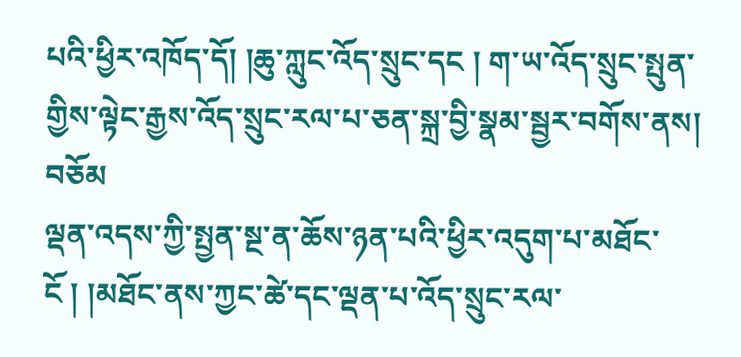པའི་ཕྱིར་འཁོད་དོ། །ཆུ་ཀླུང་འོད་སྲུང་དང ། ག་ཡ་འོད་སྲུང་སྤུན་གྱིས་ལྟེང་རྒྱས་འོད་སྲུང་རལ་པ་ཅན་སྐྲ་བྱི་སྣམ་སྦྱར་བགོས་ནས། བཅོམ
ལྡན་འདས་ཀྱི་སྤྱན་སྔ་ན་ཆོས་ཉན་པའི་ཕྱིར་འདུག་པ་མཐོང་ངོ ། །མཐོང་ནས་ཀྱང་ཚེ་དང་ལྡན་པ་འོད་སྲུང་རལ་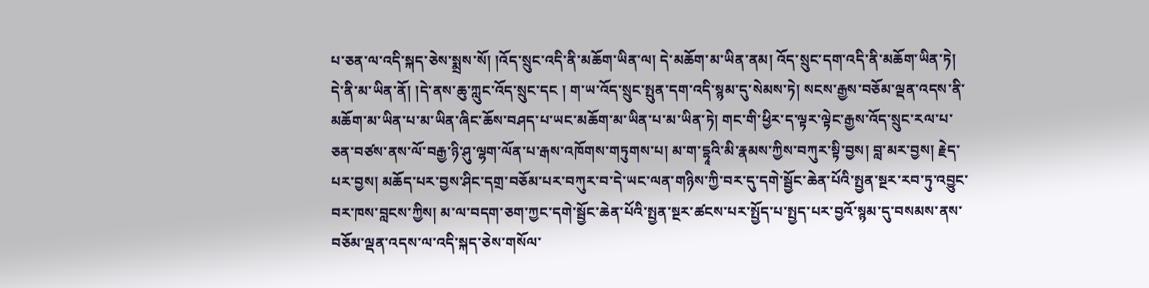པ་ཅན་ལ་འདི་སྐད་ཅེས་སྨྲས་སོ། །འོད་སྲུང་འདི་ནི་མཆོག་ཡིན་ལ། དེ་མཆོག་མ་ཡིན་ནམ། འོད་སྲུང་དག་འདི་ནི་མཆོག་ཡིན་ཏེ། དེ་ནི་མ་ཡིན་ནོ། །དེ་ནས་ཆུ་ཀླུང་འོད་སྲུང་དང ། ག་ཡ་འོད་སྲུང་སྤུན་དག་འདི་སྙམ་དུ་སེམས་ཏེ། སངས་རྒྱས་བཅོམ་ལྡན་འདས་ནི་མཆོག་མ་ཡིན་པ་མ་ཡིན་ཞིང་ཆོས་བཤད་པ་ཡང་མཆོག་མ་ཡིན་པ་མ་ཡིན་ཏེ། གང་གི་ཕྱིར་ད་ལྟར་ལྟེང་རྒྱས་འོད་སྲུང་རལ་པ་ཅན་བཙས་ནས་ལོ་བརྒྱ་ཉི་ཤུ་ལྷག་ལོན་པ་རྒས་འཁོགས་གཏུགས་པ། མ་ག་དྷཱའི་མི་རྣམས་ཀྱིས་བཀུར་སྟི་བྱས། བླ་མར་བྱས། རྗེད་པར་བྱས། མཆོད་པར་བྱས་ཤིང་དགྲ་བཅོམ་པར་བཀུར་བ་དེ་ཡང་ལན་གཉིས་ཀྱི་བར་དུ་དགེ་སྦྱོང་ཆེན་པོའི་སྤྱན་སྔར་རབ་ཏུ་འབྱུང་བར་ཁས་བླངས་ཀྱིས། མ་ལ་བདག་ཅག་ཀྱང་དགེ་སྦྱོང་ཆེན་པོའི་སྤྱན་སྔར་ཚངས་པར་སྤྱོད་པ་སྤྱད་པར་བྱའོ་སྙམ་དུ་བསམས་ནས་བཅོམ་ལྡན་འདས་ལ་འདི་སྐད་ཅེས་གསོལ་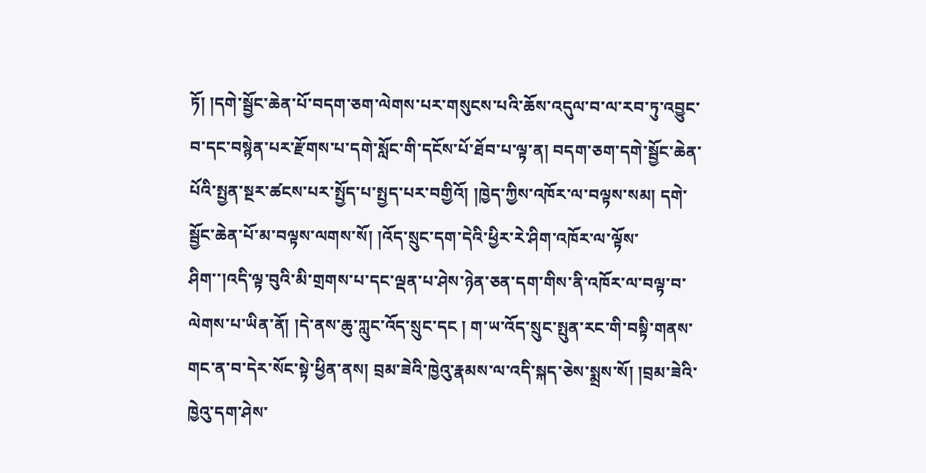ཏོ། །དགེ་སྦྱོང་ཆེན་པོ་བདག་ཅག་ལེགས་པར་གསུངས་པའི་ཆོས་འདུལ་བ་ལ་རབ་ཏུ་འབྱུང་བ་དང་བསྙེན་པར་རྫོགས་པ་དགེ་སློང་གི་དངོས་པོ་ཐོབ་པ་ལྟ་ན། བདག་ཅག་དགེ་སྦྱོང་ཆེན་པོའི་སྤྱན་སྔར་ཚངས་པར་སྤྱོད་པ་སྤྱད་པར་བགྱིའོ། །ཁྱེད་ཀྱིས་འཁོར་ལ་བལྟས་སམ། དགེ་སྦྱོང་ཆེན་པོ་མ་བལྟས་ལགས་སོ། །འོད་སྲུང་དག་དེའི་ཕྱིར་རེ་ཤིག་འཁོར་ལ་ལྟོས་ཤིག་་།འདི་ལྟ་བུའི་མི་གྲགས་པ་དང་ལྡན་པ་ཤེས་ཉེན་ཅན་དག་གིས་ནི་འཁོར་ལ་བལྟ་བ་ལེགས་པ་ཡིན་ནོ། །དེ་ནས་ཆུ་ཀླུང་འོད་སྲུང་དང ། ག་ཡ་འོད་སྲུང་སྤུན་རང་གི་བསྟི་གནས་གང་ན་བ་དེར་སོང་སྟེ་ཕྱིན་ནས། བྲམ་ཟེའི་ཁྱེའུ་རྣམས་ལ་འདི་སྐད་ཅེས་སྨྲས་སོ། །བྲམ་ཟེའི་ཁྱེའུ་དག་ཤེས་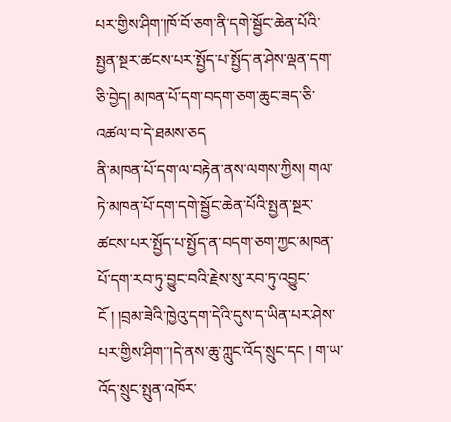པར་གྱིས་ཤིག་།ཁོ་བོ་ཅག་ནི་དགེ་སྦྱོང་ཆེན་པོའི་སྤྱན་སྔར་ཚངས་པར་སྤྱོད་པ་སྤྱོད་ན་ཤེས་ལྡན་དག་ཅི་བྱེད། མཁན་པོ་དག་བདག་ཅག་ཆུང་ཟད་ཅི་འཚལ་བ་དེ་ཐམས་ཅད
ནི་མཁན་པོ་དག་ལ་བརྟེན་ནས་ལགས་ཀྱིས། གལ་ཏེ་མཁན་པོ་དག་དགེ་སྦྱོང་ཆེན་པོའི་སྤྱན་སྔར་ཚངས་པར་སྤྱོད་པ་སྤྱོད་ན་བདག་ཅག་ཀྱང་མཁན་པོ་དག་རབ་ཏུ་བྱུང་བའི་རྗེས་སུ་རབ་ཏུ་འབྱུང་ངོ ། །བྲམ་ཟེའི་ཁྱེའུ་དག་དེའི་དུས་ད་ཡིན་པར་ཤེས་པར་གྱིས་ཤིག་་།དེ་ནས་ཆུ་ཀླུང་འོད་སྲུང་དང ། ག་ཡ་འོད་སྲུང་སྤུན་འཁོར་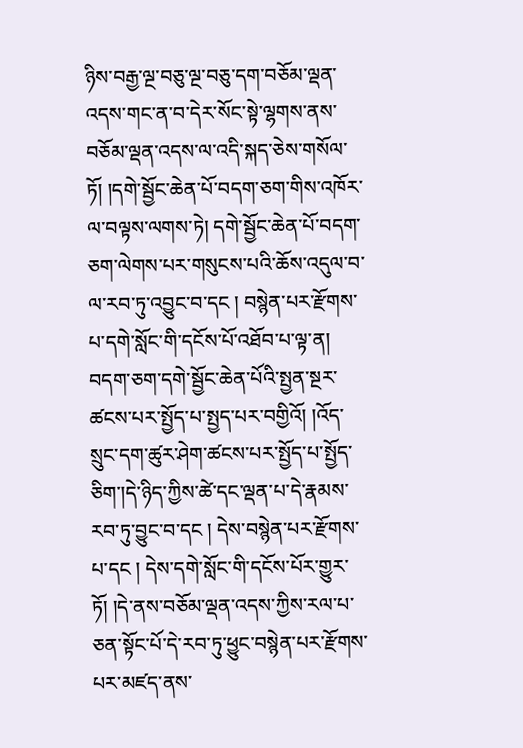ཉིས་བརྒྱ་ལྔ་བཅུ་ལྔ་བཅུ་དག་བཅོམ་ལྡན་འདས་གང་ན་བ་དེར་སོང་སྟེ་ལྷགས་ནས་བཅོམ་ལྡན་འདས་ལ་འདི་སྐད་ཅེས་གསོལ་ཏོ། །དགེ་སྦྱོང་ཆེན་པོ་བདག་ཅག་གིས་འཁོར་ལ་བལྟས་ལགས་ཏེ། དགེ་སྦྱོང་ཆེན་པོ་བདག་ཅག་ལེགས་པར་གསུངས་པའི་ཆོས་འདུལ་བ་ལ་རབ་ཏུ་འབྱུང་བ་དང ། བསྙེན་པར་རྫོགས་པ་དགེ་སློང་གི་དངོས་པོ་འཐོབ་པ་ལྟ་ན། བདག་ཅག་དགེ་སྦྱོང་ཆེན་པོའི་སྤྱན་སྔར་ཚངས་པར་སྤྱོད་པ་སྤྱད་པར་བགྱིའོ། །འོད་སྲུང་དག་ཚུར་ཤེག་ཚངས་པར་སྤྱོད་པ་སྤྱོད་ཅིག་།དེ་ཉིད་ཀྱིས་ཚེ་དང་ལྡན་པ་དེ་རྣམས་རབ་ཏུ་བྱུང་བ་དང ། དེས་བསྙེན་པར་རྫོགས་པ་དང ། དེས་དགེ་སློང་གི་དངོས་པོར་གྱུར་ཏོ། །དེ་ནས་བཅོམ་ལྡན་འདས་ཀྱིས་རལ་པ་ཅན་སྟོང་པོ་དེ་རབ་ཏུ་ཕྱུང་བསྙེན་པར་རྫོགས་པར་མཛད་ནས་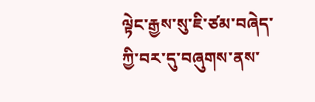ལྟེང་རྒྱས་སུ་ཇི་ཙམ་བཞེད་ཀྱི་བར་དུ་བཞུགས་ནས་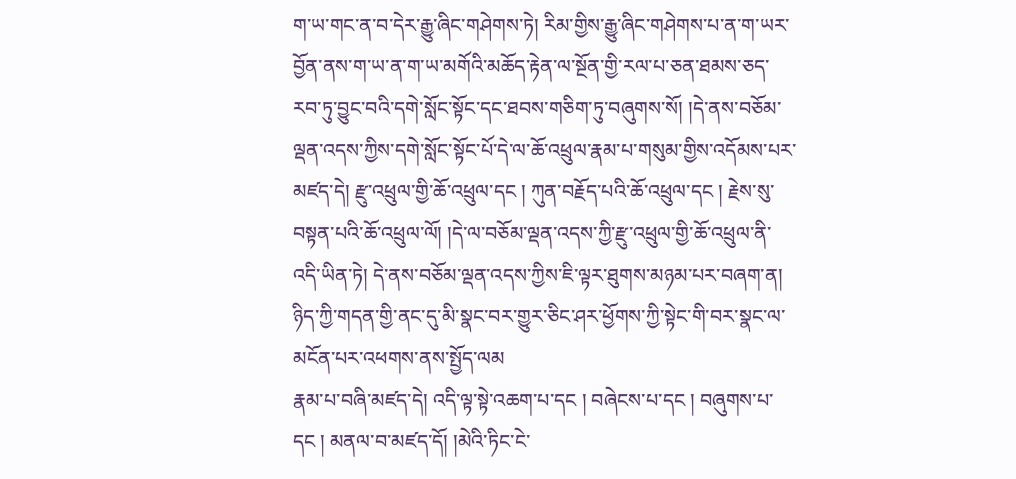ག་ཡ་གང་ན་བ་དེར་རྒྱུ་ཞིང་གཤེགས་ཏེ། རིམ་གྱིས་རྒྱུ་ཞིང་གཤེགས་པ་ན་ག་ཡར་བྱོན་ནས་ག་ཡ་ན་ག་ཡ་མགོའི་མཆོད་རྟེན་ལ་སྔོན་གྱི་རལ་པ་ཅན་ཐམས་ཅད་རབ་ཏུ་བྱུང་བའི་དགེ་སློང་སྟོང་དང་ཐབས་གཅིག་ཏུ་བཞུགས་སོ། །དེ་ནས་བཅོམ་ལྡན་འདས་ཀྱིས་དགེ་སློང་སྟོང་པོ་དེ་ལ་ཆོ་འཕྲུལ་རྣམ་པ་གསུམ་གྱིས་འདོམས་པར་མཛད་དེ། རྫུ་འཕྲུལ་གྱི་ཆོ་འཕྲུལ་དང ། ཀུན་བརྗོད་པའི་ཆོ་འཕྲུལ་དང ། རྗེས་སུ་བསྟན་པའི་ཆོ་འཕྲུལ་ལོ། །དེ་ལ་བཅོམ་ལྡན་འདས་ཀྱི་རྫུ་འཕྲུལ་གྱི་ཆོ་འཕྲུལ་ནི་འདི་ཡིན་ཏེ། དེ་ནས་བཅོམ་ལྡན་འདས་ཀྱིས་ཇི་ལྟར་ཐུགས་མཉམ་པར་བཞག་ན། ཉིད་ཀྱི་གདན་གྱི་ནང་དུ་མི་སྣང་བར་གྱུར་ཅིང་ཤར་ཕྱོགས་ཀྱི་སྟེང་གི་བར་སྣང་ལ་མངོན་པར་འཕགས་ནས་སྤྱོད་ལམ
རྣམ་པ་བཞི་མཛད་དེ། འདི་ལྟ་སྟེ་འཆག་པ་དང ། བཞེངས་པ་དང ། བཞུགས་པ་དང ། མནལ་བ་མཛད་དོ། །མེའི་ཏིང་ངེ་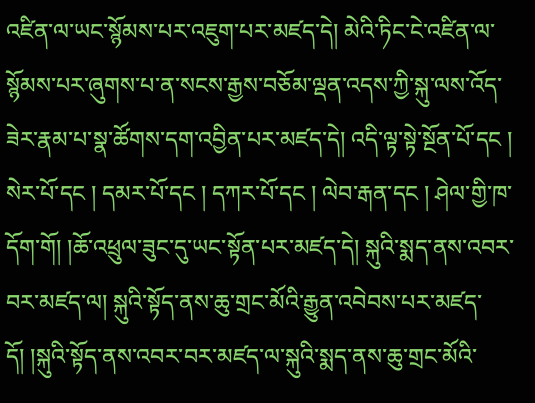འཛིན་ལ་ཡང་སྙོམས་པར་འཇུག་པར་མཛད་དེ། མེའི་ཏིང་ངེ་འཛིན་ལ་སྙོམས་པར་ཞུགས་པ་ན་སངས་རྒྱས་བཅོམ་ལྡན་འདས་ཀྱི་སྐུ་ལས་འོད་ཟེར་རྣམ་པ་སྣ་ཚོགས་དག་འབྱིན་པར་མཛད་དེ། འདི་ལྟ་སྟེ་སྔོན་པོ་དང ། སེར་པོ་དང ། དམར་པོ་དང ། དཀར་པོ་དང ། ལེབ་རྒན་དང ། ཤེལ་གྱི་ཁ་དོག་གོ། །ཆོ་འཕྲུལ་ཟུང་དུ་ཡང་སྟོན་པར་མཛད་དེ། སྐུའི་སྨད་ནས་འབར་བར་མཛད་ལ། སྐུའི་སྟོད་ནས་ཆུ་གྲང་མོའི་རྒྱུན་འབེབས་པར་མཛད་དོ། །སྐུའི་སྟོད་ནས་འབར་བར་མཛད་ལ་སྐུའི་སྨད་ནས་ཆུ་གྲང་མོའི་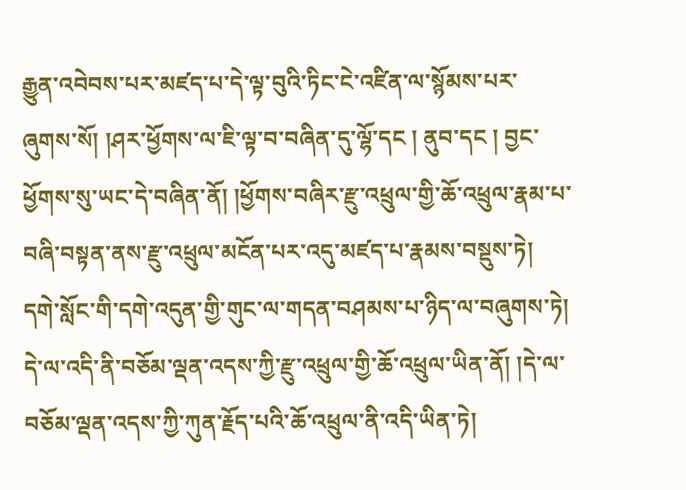རྒྱུན་འབེབས་པར་མཛད་པ་དེ་ལྟ་བུའི་ཏིང་ངེ་འཛིན་ལ་སྙོམས་པར་ཞུགས་སོ། །ཤར་ཕྱོགས་ལ་ཇི་ལྟ་བ་བཞིན་དུ་ལྷོ་དང ། ནུབ་དང ། བྱང་ཕྱོགས་སུ་ཡང་དེ་བཞིན་ནོ། །ཕྱོགས་བཞིར་རྫུ་འཕྲུལ་གྱི་ཆོ་འཕྲུལ་རྣམ་པ་བཞི་བསྟན་ནས་རྫུ་འཕྲུལ་མངོན་པར་འདུ་མཛད་པ་རྣམས་བསྡུས་ཏེ། དགེ་སློང་གི་དགེ་འདུན་གྱི་གུང་ལ་གདན་བཤམས་པ་ཉིད་ལ་བཞུགས་ཏེ། དེ་ལ་འདི་ནི་བཅོམ་ལྡན་འདས་ཀྱི་རྫུ་འཕྲུལ་གྱི་ཆོ་འཕྲུལ་ཡིན་ནོ། །དེ་ལ་བཅོམ་ལྡན་འདས་ཀྱི་ཀུན་རྗོད་པའི་ཆོ་འཕྲུལ་ནི་འདི་ཡིན་ཏེ།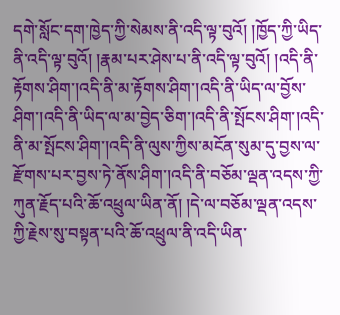དགེ་སློང་དག་ཁྱེད་ཀྱི་སེམས་ནི་འདི་ལྟ་བུའོ། །ཁྱོད་ཀྱི་ཡིད་ནི་འདི་ལྟ་བུའོ། །རྣམ་པར་ཤེས་པ་ནི་འདི་ལྟ་བུའོ། །འདི་ནི་རྟོགས་ཤིག་།འདི་ནི་མ་རྟོགས་ཤིག་།འདི་ནི་ཡིད་ལ་བྱོས་ཤིག་།འདི་ནི་ཡིད་ལ་མ་བྱེད་ཅིག་།འདི་ནི་སྤོངས་ཤིག་།འདི་ནི་མ་སྤོངས་ཤིག་།འདི་ནི་ལུས་ཀྱིས་མངོན་སུམ་དུ་བྱས་ལ་རྫོགས་པར་བྱས་ཏེ་ནོས་ཤིག་།འདི་ནི་བཅོམ་ལྡན་འདས་ཀྱི་ཀུན་རྗོད་པའི་ཆོ་འཕྲུལ་ཡིན་ནོ། །དེ་ལ་བཅོམ་ལྡན་འདས་ཀྱི་རྗེས་སུ་བསྟན་པའི་ཆོ་འཕྲུལ་ནི་འདི་ཡིན་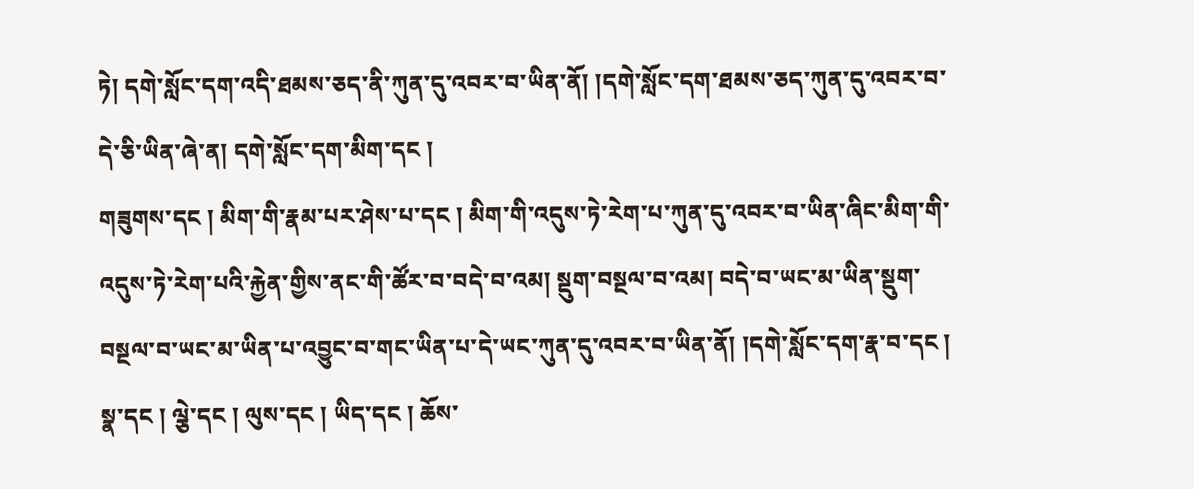ཏེ། དགེ་སློང་དག་འདི་ཐམས་ཅད་ནི་ཀུན་དུ་འབར་བ་ཡིན་ནོ། །དགེ་སློང་དག་ཐམས་ཅད་ཀུན་དུ་འབར་བ་དེ་ཅི་ཡིན་ཞེ་ན། དགེ་སློང་དག་མིག་དང །
གཟུགས་དང ། མིག་གི་རྣམ་པར་ཤེས་པ་དང ། མིག་གི་འདུས་ཏེ་རེག་པ་ཀུན་དུ་འབར་བ་ཡིན་ཞིང་མིག་གི་འདུས་ཏེ་རེག་པའི་རྐྱེན་གྱིས་ནང་གི་ཚོར་བ་བདེ་བ་འམ། སྡུག་བསྔལ་བ་འམ། བདེ་བ་ཡང་མ་ཡིན་སྡུག་བསྔལ་བ་ཡང་མ་ཡིན་པ་འབྱུང་བ་གང་ཡིན་པ་དེ་ཡང་ཀུན་དུ་འབར་བ་ཡིན་ནོ། །དགེ་སློང་དག་རྣ་བ་དང ། སྣ་དང ། ལྕེ་དང ། ལུས་དང ། ཡིད་དང ། ཆོས་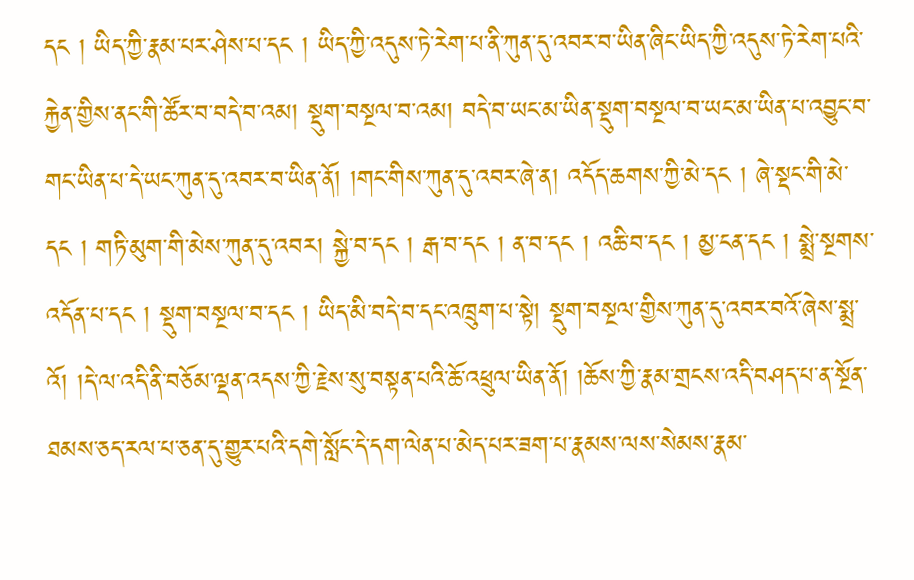དང ། ཡིད་ཀྱི་རྣམ་པར་ཤེས་པ་དང ། ཡིད་ཀྱི་འདུས་ཏེ་རེག་པ་ནི་ཀུན་དུ་འབར་བ་ཡིན་ཞིང་ཡིད་ཀྱི་འདུས་ཏེ་རེག་པའི་རྐྱེན་གྱིས་ནང་གི་ཚོར་བ་བདེ་བ་འམ། སྡུག་བསྔལ་བ་འམ། བདེ་བ་ཡང་མ་ཡིན་སྡུག་བསྔལ་བ་ཡང་མ་ཡིན་པ་འབྱུང་བ་གང་ཡིན་པ་དེ་ཡང་ཀུན་དུ་འབར་བ་ཡིན་ནོ། །གང་གིས་ཀུན་དུ་འབར་ཞེ་ན། འདོད་ཆགས་ཀྱི་མེ་དང ། ཞེ་སྡང་གི་མེ་དང ། གཏི་མུག་གི་མེས་ཀུན་དུ་འབར། སྐྱེ་བ་དང ། རྒ་བ་དང ། ན་བ་དང ། འཆི་བ་དང ། མྱ་ངན་དང ། སྨྲེ་སྔགས་འདོན་པ་དང ། སྡུག་བསྔལ་བ་དང ། ཡིད་མི་བདེ་བ་དང་འཁྲུག་པ་སྟེ། སྡུག་བསྔལ་གྱིས་ཀུན་དུ་འབར་བའོ་ཞེས་སྨྲ་འོ། །དེ་ལ་འདི་ནི་བཅོམ་ལྡན་འདས་ཀྱི་རྗེས་སུ་བསྟན་པའི་ཆོ་འཕྲུལ་ཡིན་ནོ། །ཆོས་ཀྱི་རྣམ་གྲངས་འདི་བཤད་པ་ན་སྔོན་ཐམས་ཅད་རལ་པ་ཅན་དུ་གྱུར་པའི་དགེ་སློང་དེ་དག་ལེན་པ་མེད་པར་ཟག་པ་རྣམས་ལས་སེམས་རྣམ་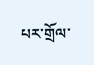པར་གྲོལ་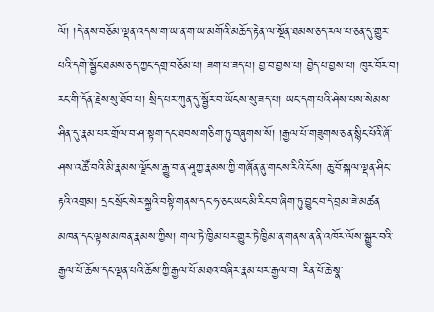ལོ། །དེ་ནས་བཅོམ་ལྡན་འདས་ག་ཡ་ན་ག་ཡ་མགོའི་མཆོད་རྟེན་ལ་སྔོན་ཐམས་ཅད་རལ་པ་ཅན་དུ་གྱུར་པའི་དགེ་སྦྱོང་ཐམས་ཅད་ཀྱང་དགྲ་བཅོམ་པ། ཟག་པ་ཟད་པ། བྱ་བ་བྱས་པ། བྱེད་པ་བྱས་པ། ཁུར་བོར་བ། རང་གི་དོན་རྗེས་སུ་ཐོབ་པ། སྲིད་པར་ཀུན་དུ་སྦྱོར་བ་ཡོངས་སུ་ཟད་པ། ཡང་དག་པའི་ཤེས་པས་སེམས་ཤིན་དུ་རྣམ་པར་གྲོལ་བ་ཤ་སྟག་དང་ཐབས་གཅིག་ཏུ་བཞུགས་སོ། །རྒྱལ་པོ་གཟུགས་ཅན་སྙིང་པོའི་ཞོ་ཤས་འཚོ་བའི་མི་རྣམས་ལྗོངས་རྒྱུ་བ་ན་ཤཱཀྱ་རྣམས་ཀྱི་གཞོན་ནུ་གངས་རིའི་ངོས། ཆུ་བོ་སྐལ་ལྡན་ཤིང་རྟའི་འགྲམ། དྲང་སྲོང་སེར་སྐྱའི་བསྟི་གནས་དང་ཧ་ཅང་ཡང་མི་རིང་བ་ཞིག་ཏུ་བྱུང་བ་དེ་བྲམ་ཟེ་མཚན
མཁན་དང་ལྟས་མཁན་རྣམས་ཀྱིས། གལ་ཏེ་ཁྱིམ་པར་གྱུར་ཏེ་ཁྱིམ་ན་གནས་ན་ནི་འཁོར་ལོས་སྒྱུར་བའི་རྒྱལ་པོ་ཆོས་དང་ལྡན་པའི་ཆོས་ཀྱི་རྒྱལ་པོ་མཐའ་བཞིར་རྣམ་པར་རྒྱལ་བ། རིན་པོ་ཆེ་སྣ་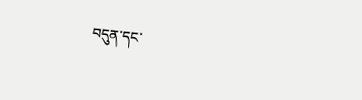བདུན་དང་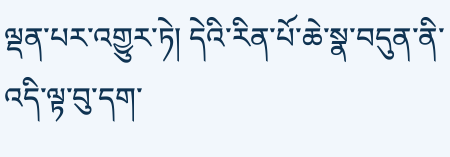ལྡན་པར་འགྱུར་ཏེ། དེའི་རིན་པོ་ཆེ་སྣ་བདུན་ནི་འདི་ལྟ་བུ་དག་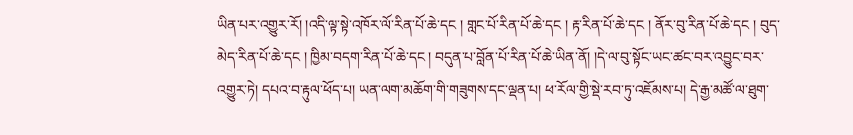ཡིན་པར་འགྱུར་རོ། །འདི་ལྟ་སྟེ་འཁོར་ལོ་རིན་པོ་ཆེ་དང ། གླང་པོ་རིན་པོ་ཆེ་དང ། རྟ་རིན་པོ་ཆེ་དང ། ནོར་བུ་རིན་པོ་ཆེ་དང ། བུད་མེད་རིན་པོ་ཆེ་དང ། ཁྱིམ་བདག་རིན་པོ་ཆེ་དང ། བདུན་པ་བློན་པོ་རིན་པོ་ཆེ་ཡིན་ནོ། །དེ་ལ་བུ་སྟོང་ཡང་ཚང་བར་འབྱུང་བར་འགྱུར་ཏེ། དཔའ་བ་རྟུལ་ཕོད་པ། ཡན་ལག་མཆོག་གི་གཟུགས་དང་ལྡན་པ། ཕ་རོལ་གྱི་སྡེ་རབ་ཏུ་འཇོམས་པ། དེ་རྒྱ་མཚོ་ལ་ཐུག་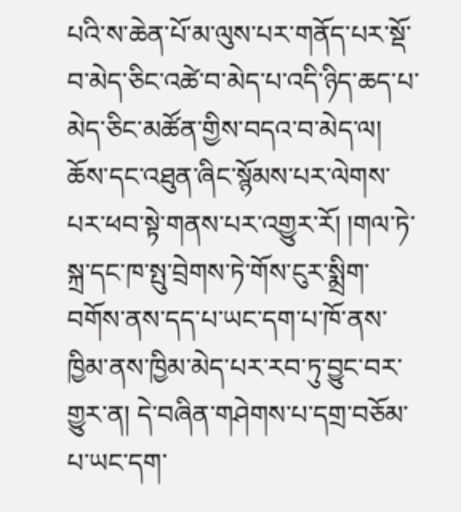པའི་ས་ཆེན་པོ་མ་ལུས་པར་གནོད་པར་སྡོ་བ་མེད་ཅིང་འཚེ་བ་མེད་པ་འདི་ཉིད་ཆད་པ་མེད་ཅིང་མཚོན་གྱིས་བདའ་བ་མེད་ལ། ཆོས་དང་འཐུན་ཞིང་སྙོམས་པར་ལེགས་པར་ཕབ་སྟེ་གནས་པར་འགྱུར་རོ། །གལ་ཏེ་སྐྲ་དང་ཁ་སྤུ་བྲེགས་ཏེ་གོས་ངུར་སྨྲིག་བགོས་ནས་དད་པ་ཡང་དག་པ་ཁོ་ནས་ཁྱིམ་ནས་ཁྱིམ་མེད་པར་རབ་ཏུ་བྱུང་བར་གྱུར་ན། དེ་བཞིན་གཤེགས་པ་དགྲ་བཅོམ་པ་ཡང་དག་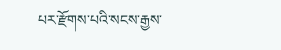པར་རྫོགས་པའི་སངས་རྒྱས་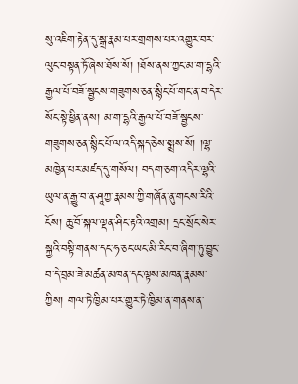སུ་འཇིག་རྟེན་དུ་སྒྲ་རྣམ་པར་གྲགས་པར་འགྱུར་བར་ལུང་བསྟན་ཏོ་ཞེས་ཐོས་སོ། །ཐོས་ནས་ཀྱང་མ་ག་དྷའི་རྒྱལ་པོ་བཟོ་སྦྱངས་གཟུགས་ཅན་སྙིང་པོ་གང་ན་བ་དེར་སོང་སྟེ་ཕྱིན་ནས། མ་ག་དྷའི་རྒྱལ་པོ་བཟོ་སྦྱངས་གཟུགས་ཅན་སྙིང་པོ་ལ་འདི་སྐད་ཅེས་སྨྲས་སོ། །ལྷ་མཁྱེན་པར་མཛད་དུ་གསོལ། བདག་ཅག་འདིར་ལྷའི་ཡུལ་ན་རྒྱུ་བ་ན་ཤཱཀྱ་རྣམས་ཀྱི་གཞོན་ནུ་གངས་རིའི་ངོས། ཆུ་བོ་སྐལ་ལྡན་ཤིང་རྟའི་འགྲམ། དྲང་སྲོང་སེར་སྐྱའི་བསྟི་གནས་དང་ཧ་ཅང་ཡང་མི་རིང་བ་ཞིག་ཏུ་བྱུང་བ་དེ་བྲམ་ཟེ་མཚན་མཁན་དང་ལྟས་མཁན་རྣམས་ཀྱིས། གལ་ཏེ་ཁྱིམ་པར་གྱུར་ཏེ་ཁྱིམ་ན་གནས་ན་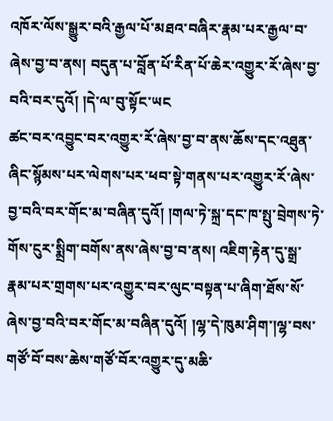འཁོར་ལོས་སྒྱུར་བའི་རྒྱལ་པོ་མཐའ་བཞིར་རྣམ་པར་རྒྱལ་བ་ཞེས་བྱ་བ་ནས། བདུན་པ་བློན་པོ་རིན་པོ་ཆེར་འགྱུར་རོ་ཞེས་བྱ་བའི་བར་དུའོ། །དེ་ལ་བུ་སྟོང་ཡང
ཚང་བར་འབྱུང་བར་འགྱུར་རོ་ཞེས་བྱ་བ་ནས་ཆོས་དང་འཐུན་ཞིང་སྙོམས་པར་ལེགས་པར་ཕབ་སྟེ་གནས་པར་འགྱུར་རོ་ཞེས་བྱ་བའི་བར་གོང་མ་བཞིན་དུའོ། །གལ་ཏེ་སྐྲ་དང་ཁ་སྤུ་བྲེགས་ཏེ་གོས་ངུར་སྨྲིག་བགོས་ནས་ཞེས་བྱ་བ་ནས། འཇིག་རྟེན་དུ་སྒྲ་རྣམ་པར་གྲགས་པར་འགྱུར་བར་ལུང་བསྟན་པ་ཞིག་ཐོས་སོ་ཞེས་བྱ་བའི་བར་གོང་མ་བཞིན་དུའོ། །ལྷ་དེ་ཁུམ་ཤིག་།ལྷ་བས་གཙོ་བོ་བས་ཆེས་གཙོ་བོར་འགྱུར་དུ་མཆི་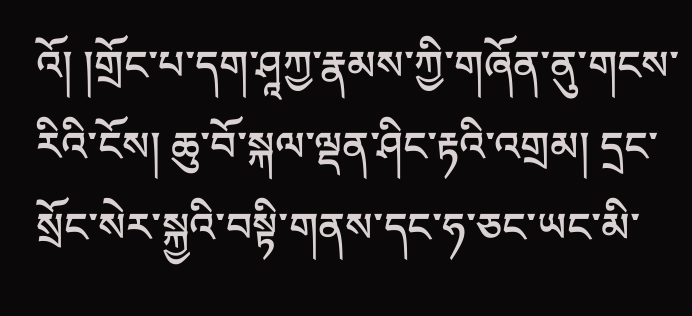འོ། །གྲོང་པ་དག་ཤཱཀྱ་རྣམས་ཀྱི་གཞོན་ནུ་གངས་རིའི་ངོས། ཆུ་བོ་སྐལ་ལྡན་ཤིང་རྟའི་འགྲམ། དྲང་སྲོང་སེར་སྐྱའི་བསྟི་གནས་དང་ཧ་ཅང་ཡང་མི་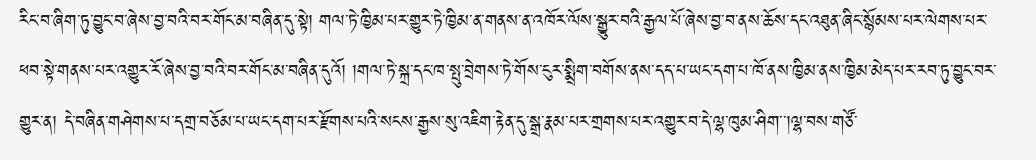རིང་བ་ཞིག་ཏུ་བྱུང་བ་ཞེས་བྱ་བའི་བར་གོང་མ་བཞིན་དུ་སྟེ། གལ་ཏེ་ཁྱིམ་པར་གྱུར་ཏེ་ཁྱིམ་ན་གནས་ན་འཁོར་ལོས་སྒྱུར་བའི་རྒྱལ་པོ་ཞེས་བྱ་བ་ནས་ཆོས་དང་འཐུན་ཞིང་སྙོམས་པར་ལེགས་པར་ཕབ་སྟེ་གནས་པར་འགྱུར་རོ་ཞེས་བྱ་བའི་བར་གོང་མ་བཞིན་དུའོ། །གལ་ཏེ་སྐྲ་དང་ཁ་སྤུ་བྲེགས་ཏེ་གོས་ངུར་སྨྲིག་བགོས་ནས་དད་པ་ཡང་དག་པ་ཁོ་ནས་ཁྱིམ་ནས་ཁྱིམ་མེད་པར་རབ་ཏུ་བྱུང་བར་གྱུར་ན། དེ་བཞིན་གཤེགས་པ་དགྲ་བཅོམ་པ་ཡང་དག་པར་རྫོགས་པའི་སངས་རྒྱས་སུ་འཇིག་རྟེན་དུ་སྒྲ་རྣམ་པར་གྲགས་པར་འགྱུར་བ་དེ་ལྷ་ཁུམ་ཤིག་་།ལྷ་བས་གཙོ་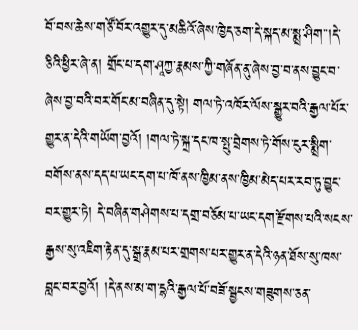བོ་བས་ཆེས་གཙོ་བོར་འགྱུར་དུ་མཆིའོ་ཞེས་ཁྱེད་ཅག་དེ་སྐད་མ་སྨྲ་ཤིག་་།དེ་ཅིའི་ཕྱིར་ཞེ་ན། གྲོང་པ་དག་ཤཱཀྱ་རྣམས་ཀྱི་གཞོན་ནུ་ཞེས་བྱ་བ་ནས་བྱུང་བ་ཞེས་བྱ་བའི་བར་གོང་མ་བཞིན་དུ་སྟེ། གལ་ཏེ་འཁོར་ལོས་སྒྱུར་བའི་རྒྱལ་པོར་གྱུར་ན་དེའི་གཡོག་བྱའོ། །གལ་ཏེ་སྐྲ་དང་ཁ་སྤུ་བྲེགས་ཏེ་གོས་ངུར་སྨྲིག་བགོས་ནས་དད་པ་ཡང་དག་པ་ཁོ་ནས་ཁྱིམ་ནས་ཁྱིམ་མེད་པར་རབ་ཏུ་བྱུང་བར་གྱུར་ཏེ། དེ་བཞིན་གཤེགས་པ་དགྲ་བཅོམ་པ་ཡང་དག་རྫོགས་པའི་སངས་རྒྱས་སུ་འཇིག་རྟེན་དུ་སྒྲ་རྣམ་པར་གྲགས་པར་གྱུར་ན་དེའི་ཉན་ཐོས་སུ་ཁས་བླང་བར་བྱའོ། །དེ་ནས་མ་ག་དྷའི་རྒྱལ་པོ་བཟོ་སྦྱངས་གཟུགས་ཅན་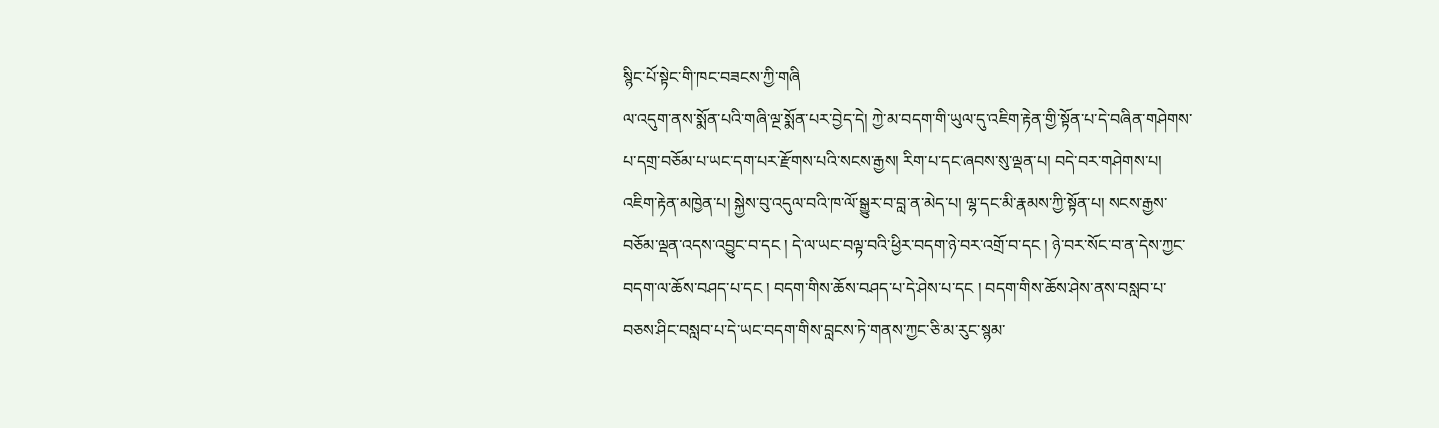སྙིང་པོ་སྟེང་གི་ཁང་བཟངས་ཀྱི་གཞི
ལ་འདུག་ནས་སྨོན་པའི་གཞི་ལྔ་སྨོན་པར་བྱེད་དེ། ཀྱེ་མ་བདག་གི་ཡུལ་དུ་འཇིག་རྟེན་གྱི་སྟོན་པ་དེ་བཞིན་གཤེགས་པ་དགྲ་བཅོམ་པ་ཡང་དག་པར་རྫོགས་པའི་སངས་རྒྱས། རིག་པ་དང་ཞབས་སུ་ལྡན་པ། བདེ་བར་གཤེགས་པ། འཇིག་རྟེན་མཁྱེན་པ། སྐྱེས་བུ་འདུལ་བའི་ཁ་ལོ་སྒྱུར་བ་བླ་ན་མེད་པ། ལྷ་དང་མི་རྣམས་ཀྱི་སྟོན་པ། སངས་རྒྱས་བཅོམ་ལྡན་འདས་འབྱུང་བ་དང ། དེ་ལ་ཡང་བལྟ་བའི་ཕྱིར་བདག་ཉེ་བར་འགྲོ་བ་དང ། ཉེ་བར་སོང་བ་ན་དེས་ཀྱང་བདག་ལ་ཆོས་བཤད་པ་དང ། བདག་གིས་ཆོས་བཤད་པ་དེ་ཤེས་པ་དང ། བདག་གིས་ཆོས་ཤེས་ནས་བསླབ་པ་བཅས་ཤིང་བསླབ་པ་དེ་ཡང་བདག་གིས་བླངས་ཏེ་གནས་ཀྱང་ཅི་མ་རུང་སྙམ་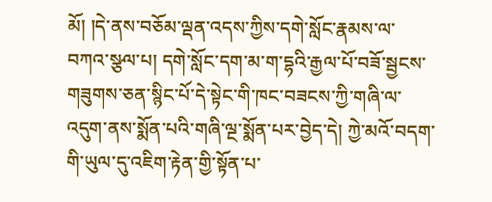མོ། །དེ་ནས་བཅོམ་ལྡན་འདས་ཀྱིས་དགེ་སློང་རྣམས་ལ་བཀའ་སྩལ་པ། དགེ་སློང་དག་མ་ག་དྷའི་རྒྱལ་པོ་བཟོ་སྦྱངས་གཟུགས་ཅན་སྙིང་པོ་དེ་སྟེང་གི་ཁང་བཟངས་ཀྱི་གཞི་ལ་འདུག་ནས་སྨོན་པའི་གཞི་ལྔ་སྨོན་པར་བྱེད་དེ། ཀྱེ་མའོ་བདག་གི་ཡུལ་དུ་འཇིག་རྟེན་གྱི་སྟོན་པ་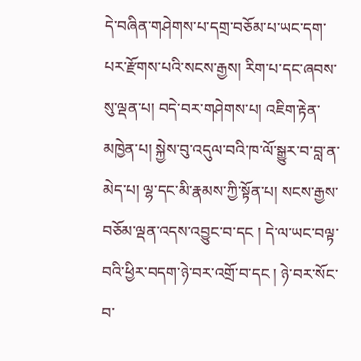དེ་བཞིན་གཤེགས་པ་དགྲ་བཅོམ་པ་ཡང་དག་པར་རྫོགས་པའི་སངས་རྒྱས། རིག་པ་དང་ཞབས་སུ་ལྡན་པ། བདེ་བར་གཤེགས་པ། འཇིག་རྟེན་མཁྱེན་པ། སྐྱེས་བུ་འདུལ་བའི་ཁ་ལོ་སྒྱུར་བ་བླ་ན་མེད་པ། ལྷ་དང་མི་རྣམས་ཀྱི་སྟོན་པ། སངས་རྒྱས་བཅོམ་ལྡན་འདས་འབྱུང་བ་དང ། དེ་ལ་ཡང་བལྟ་བའི་ཕྱིར་བདག་ཉེ་བར་འགྲོ་བ་དང ། ཉེ་བར་སོང་བ་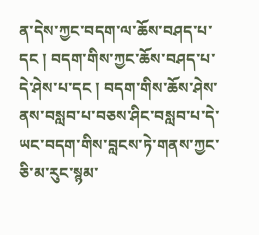ན་དེས་ཀྱང་བདག་ལ་ཆོས་བཤད་པ་དང ། བདག་གིས་ཀྱང་ཆོས་བཤད་པ་དེ་ཤེས་པ་དང ། བདག་གིས་ཆོས་ཤེས་ནས་བསླབ་པ་བཅས་ཤིང་བསླབ་པ་དེ་ཡང་བདག་གིས་བླངས་ཏེ་གནས་ཀྱང་ཅི་མ་རུང་སྙམ་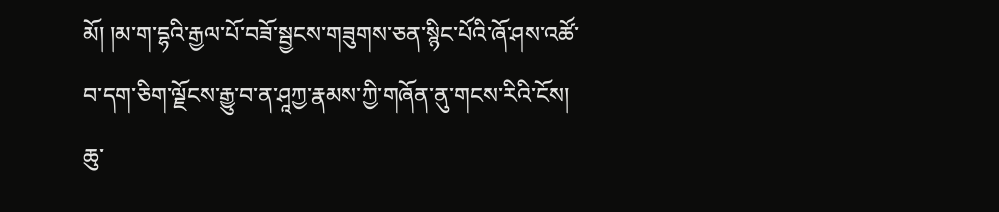མོ། །མ་ག་དྷའི་རྒྱལ་པོ་བཟོ་སྦྱངས་གཟུགས་ཅན་སྙིང་པོའི་ཞོ་ཤས་འཚོ་བ་དག་ཅིག་ལྗོངས་རྒྱུ་བ་ན་ཤཱཀྱ་རྣམས་ཀྱི་གཞོན་ནུ་གངས་རིའི་ངོས། ཆུ་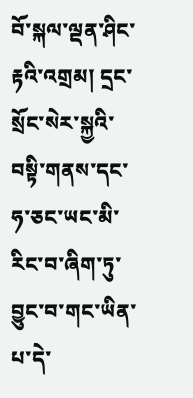བོ་སྐལ་ལྡན་ཤིང་རྟའི་འགྲམ། དྲང་སྲོང་སེར་སྐྱའི་བསྟི་གནས་དང་ཧ་ཅང་ཡང་མི་རིང་བ་ཞིག་ཏུ་བྱུང་བ་གང་ཡིན་པ་དེ་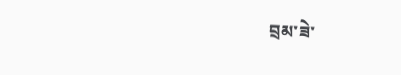བྲམ་ཟེ་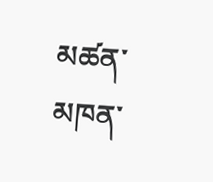མཚན་མཁན་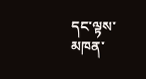དང་ལྟས་མཁན་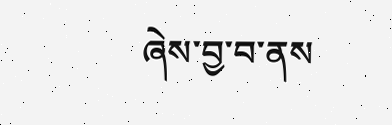ཞེས་བྱ་བ་ནས